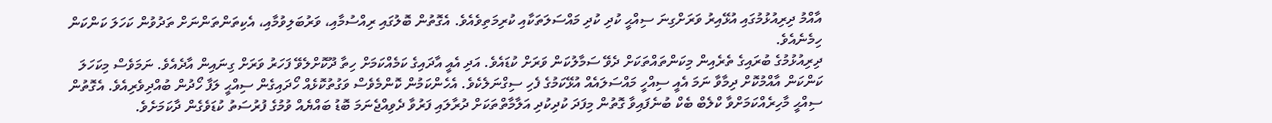އާއްމު ދިރިއުޅުމުގައި އުޅޭއިރު ވަރަށްގިނަ ސިއްޙީ ކުދި ކުދި މައްސަލަތަކާއި ކުރިމަތިވެއެވެ. އެގޮތުން ބޮލުގައި ރިއްސުމާއި، ވަރުބަލިވުމާއި، އެކިތަންތަންނަށް ތަދުވުން ކަހަލަ ކަންކަން ހިމެނެއެވެ.
ދިރިއުޅުމުގެ ބުރައިގެ ތެރެއިން މިކަންތައްތަކަށް ދެވޭ ސަމާލުކަން ވަރަށް ކުޑައެވެ. އަދި އެއީ އާދައިގެ ކަމެއްކަމަށް ހިތާ ދޫކޮށްލެވޭ ފަހަރު ވަރަށް ގިނައިން އާދެއެވެ. ނަމަވެސް މިކަހަލަ ކަންކަން އާއްމުކޮށް ދިމާވާ ނަމަ އެއީ ސިއްހީ މައްސަލައެއް އުޅޭކަމުގެ ފެހި ސިގްނަލެކެވެ. އެހެންކަމުން ކޮންމެވެސް ވަގުތުކޮޅެއް ހޯދައިގެން ސިއްޙީ ލަފާ ހޯދުން ބުއްދިވެރިއެވެ. އެގޮތުން ސިއްޙީ މާހިރެއްކަމަށްވާ ކްލެބް ބެކް ބުނެފައިވާ ގޮތުން މިފަދަ ކުދިކުދި އަލާމާތްތަކަށް ދުރާލައި ފަރުވާ ދެވިއްޖެނަމަ ބޮޑު ބައްޔެއް ވުމުގެ ފުރުސަތު ކުޑަވެގެން ދާކަމަށެވެ.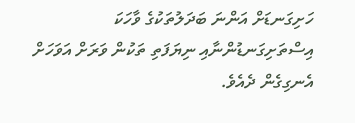ހަށިގަނޑަށް އަންނަ ބަދަލުތަކުގެ ވާހަކަ އިސްތަށިގަނޑުންނާއި ނިޔަފަތި ތަކުން ވަރަށް އަވަހަށް އެނގިގެން ދެއެވެ.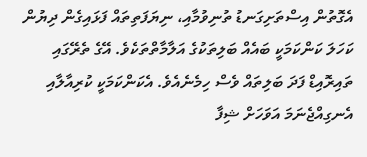އެގޮތުން އިސްތަށިގަނޑު ތުނިވުމާއި، ނިޔަފަތިތައް ފަޅައިގެން ދިޔުން ކަހަލަ ކަންކަމަކީ ބައެއް ބަލިތަކުގެ އަލާމާތްތަކެވެ. އޭގެ ތެރޭގައި ތައިރޮއިޑް ފަދަ ބަލިތައް ވެސް ހިމެނެއެވެ. އެކަންކަމަކީ ކުރިއާލާއި އެނގިއްޖެނަމަ އަވަހަށް ޝިފާ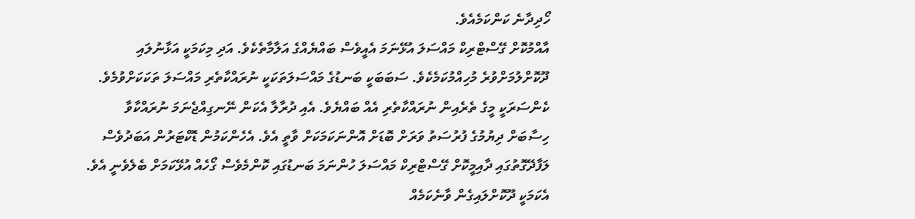ހޯދިދާނެ ކަންކަމެއެވެ.
އާއްމުކޮށް ގޭސްޓްރިކް މައްސަލަ އުޅޭނަމަ އެއީވެސް ބައްޔެއްގެ އަލާމާތެކެވެ. އަދި މިކަމަކީ އަޅާނުލައި ދޫކޮށްލުމަށްވުރެ މުހިއްމުކަމެކެވެ. ސަބަބަކީ ބަނޑުގެ މައްސަލަތަކަކީ ނުރައްކާތެރި މައްސަލަ ތަކަކަށްވުމެވެ. ކެންސަރަކީ މީގެ ތެރެއިން ނުރައްކާތެރި އެއް ބައްޔެވެ. އެއި ދުރާލާ އެކަން ނޭނގިއްޖެނަމަ ނުރައްކާވާ ހިސާބަށް ދިޔުމުގެ ފުރުސަތު ވަރަށް ބޮޑަށް އޮންނަކަމަކަށް ވާތީ އެވެ. އެހެންކަމުން ޑޮކްޓަރުން އަބަދުވެސް ލަފާދޭގޮތުގައި ދާއިމީކޮށް ގޭސްޓްރިކް މައްސަލަ ހުންނަމަ ބަނޑުގައި ކޮންމެވެސް ގޯހެއް އުޅޭކަމަށް ބެލެވެނީ އެވެ. އެކަމަކީ ދޫކޮށްލައިގެން ވާނެކަމެއް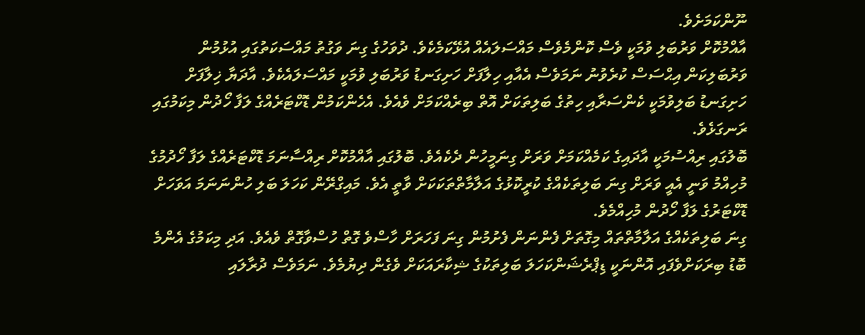ނޫންކަމަށެވެ.
އާއްމުކޮށް ވަރުބަލި ވުމަކީ ވެސް ކޮންމެވެސް މައްސަލައެއް އުޅޭކަމެކެވެ. ދުވަހުގެ ގިނަ ވަގުތު މައްސަކަތުގައި އުޅުމުން ވަރުބަލިކަން އިޙްސަސް ކުރެވުނު ނަމަވެސް އެއާއި ހިލާފަށް ހަށިގަނޑު ވަރުބަލި ވުމަކީ މައްސަލައެކެވެ. އާދަޔާ ޚިލާފަށް ހަށިގަނޑު ބަލިވުމަކީ ކެންސަރާއި ހިތުގެ ބަލިތަކަށް އޮތް ބިރެއްކަމަށް ވެއެވެ. އެހެންކަމުން ޑޮކްޓަރެއްގެ ލަފާ ހޯދުން މިކަމުގައި ރަނގަޅެވެ.
ބޮލުގައި ރިއްސުމަކީ އާދައިގެ ކަމެއްކަމަށް ވަރަށް ގިނަމީހުން ދެކެއެވެ. ބޮލުގައި އާއްމުކޮށް ރިއްސާނަމަ ޑޮކްޓަރެއްގެ ލަފާ ހޯދުމުގެ މުހިއްމު ވަނީ އެއީ ވަރަށް ގިނަ ބަލިތަކެއްގެ ކުރީކޮޅުގެ އަލާމާތްތަކަކަށް ވާތީ އެވެ. މައިގްރޭން ކަހަލަ ބަލި ހުންނަނަމަ އަވަހަށް ޑޮކްޓަރުގެ ލަފާ ހޯދުން މުހިއްމެވެ.
ގިނަ ބަލިތަކެއްގެ އަލާމާތްތައް މިގޮތަށް ފެންނަން ފެށުމުން ގިނަ ފަހަރަށް ހާސްވެ ގޮތް ހުސްވާގޮތް ވެއެވެ. އަދި މިކަމުގެ އެންމެ ބޮޑު ބިރަކަށްވެފައި އޮންނަކީ ޑިޕްރެޝަންކަހަލަ ބަލިތަކުގެ ޝިކާރައަކަށް ވެގެން ދިޔުމެވެ. ނަމަވެސް ދުރާލައި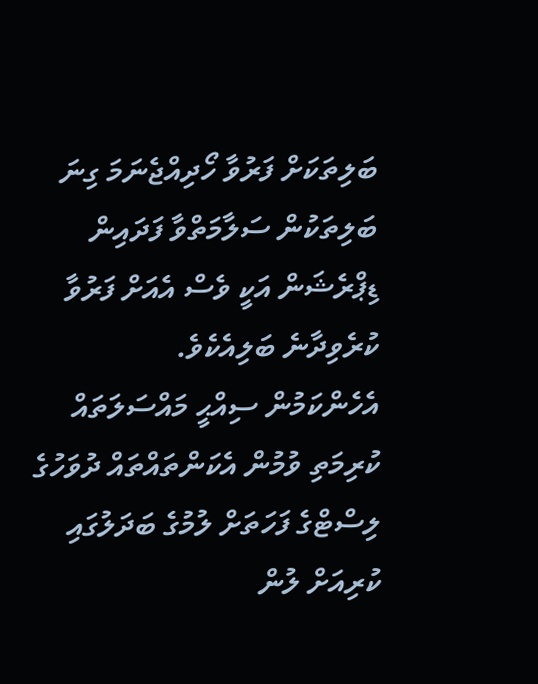ބަލިތަކަށް ފަރުވާ ހޯދިއްޖެނަމަ ގިނަ ބަލިތަކުން ސަލާމަތްވާ ފަދައިން ޑިޕްރެޝަން އަކީ ވެސް އެއަށް ފަރުވާ ކުރެވިދާނެ ބަލިއެކެވެ.
އެހެންކަމުން ސިއްޙީ މައްސަލަތައް ކުރިމަތި ވުމުން އެކަންތައްތައް ދުވަހުގެ ލިސްޓްގެ ފަހަތަށް ލުމުގެ ބަދަލުގައި ކުރިއަށް ލުން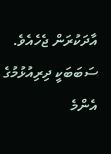އާދަކުރަން ޖެހެއެވެ. ސަބަބަކީ ދިރިއުޅުމުގެ އެންމެ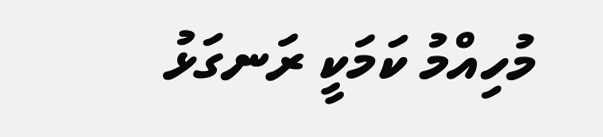މުހިއްމު ކަމަކީ ރަނގަޅު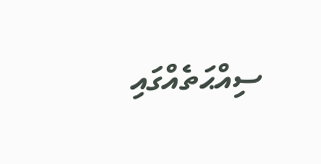ސިއްޙަތެއްގައި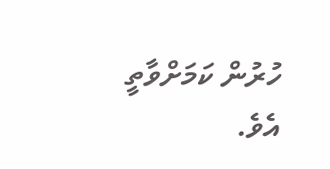ހުރުން ކަމަށްވާތީ އެވެ.